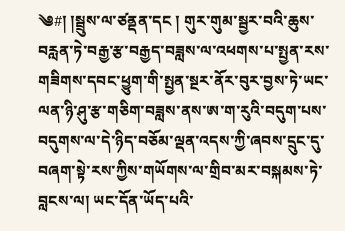༄#། །སྦྲུས་ལ་ཙནྡན་དང ། གུར་གུམ་སྦྱར་བའི་ཆུས་བརླན་ཏེ་བརྒྱ་རྩ་བརྒྱད་བཟླས་ལ་འཕགས་པ་སྤྱན་རས་གཟིགས་དབང་ཕྱུག་གི་སྤྱན་སྔར་ནོར་བུར་བྱས་ཏེ་ཡང་ལན་ཉི་ཤུ་རྩ་གཅིག་བཟླས་ནས་ཨ་ག་རུའི་བདུག་པས་བདུགས་ལ་དེ་ཉིད་བཅོམ་ལྡན་འདས་ཀྱི་ཞབས་དྲུང་དུ་བཞག་སྟེ་རས་ཀྱིས་གཡོགས་ལ་གྲིབ་མར་བསྐམས་ཏེ་བླངས་ལ། ཡང་དོན་ཡོད་པའི་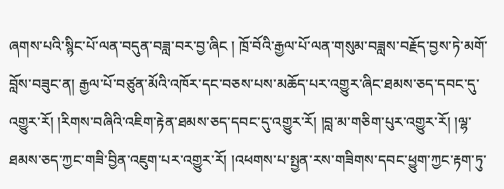ཞགས་པའི་སྙིང་པོ་ལན་བདུན་བཟླ་བར་བྱ་ཞིང ། ཁྲོ་བོའི་རྒྱལ་པོ་ལན་གསུམ་བཟླས་བརྗོད་བྱས་ཏེ་མགོ་བློས་བཟུང་ན། རྒྱལ་པོ་བཙུན་མོའི་འཁོར་དང་བཅས་པས་མཆོད་པར་འགྱུར་ཞིང་ཐམས་ཅད་དབང་དུ་འགྱུར་རོ། །རིགས་བཞིའི་འཇིག་རྟེན་ཐམས་ཅད་དབང་དུ་འགྱུར་རོ། །བླ་མ་གཅིག་པུར་འགྱུར་རོ། །ལྷ་ཐམས་ཅད་ཀྱང་གཟི་བྱིན་འཇུག་པར་འགྱུར་རོ། །འཕགས་པ་སྤྱན་རས་གཟིགས་དབང་ཕྱུག་ཀྱང་རྟག་ཏུ་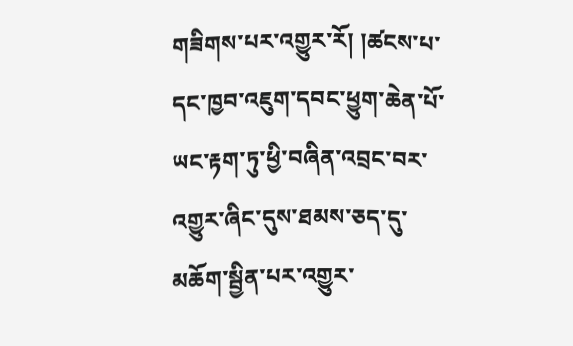གཟིགས་པར་འགྱུར་རོ། །ཚངས་པ་དང་ཁྱབ་འཇུག་དབང་ཕྱུག་ཆེན་པོ་ཡང་རྟག་ཏུ་ཕྱི་བཞིན་འབྲང་བར་འགྱུར་ཞིང་དུས་ཐམས་ཅད་དུ་མཆོག་སྦྱིན་པར་འགྱུར་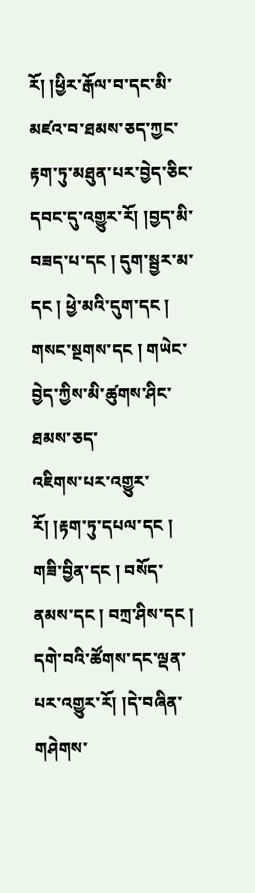རོ། །ཕྱིར་རྒོལ་བ་དང་མི་མཛའ་བ་ཐམས་ཅད་ཀྱང་རྟག་ཏུ་མཐུན་པར་བྱེད་ཅིང་དབང་དུ་འགྱུར་རོ། །བྱད་མི་བཟད་པ་དང ། དུག་སྦྱར་མ་དང ། ཕྱེ་མའི་དུག་དང ། གསང་སྔགས་དང ། གཡེང་བྱེད་ཀྱིས་མི་ཚུགས་ཤིང་ཐམས་ཅད་
འཇིགས་པར་འགྱུར་རོ། །རྟག་ཏུ་དཔལ་དང ། གཟི་བྱིན་དང ། བསོད་ནམས་དང ། བཀྲ་ཤིས་དང ། དགེ་བའི་ཚོགས་དང་ལྡན་པར་འགྱུར་རོ། །དེ་བཞིན་གཤེགས་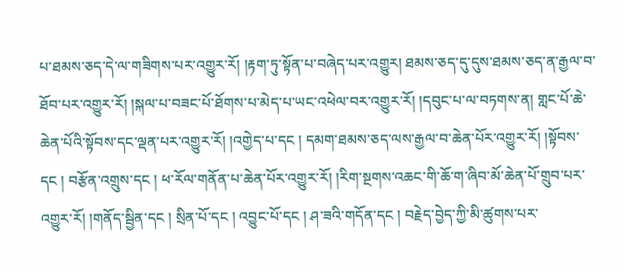པ་ཐམས་ཅད་དེ་ལ་གཟིགས་པར་འགྱུར་རོ། །རྟག་ཏུ་སྟོན་པ་བཞེད་པར་འགྱུར། ཐམས་ཅད་དུ་དུས་ཐམས་ཅད་ན་རྒྱལ་བ་ཐོབ་པར་འགྱུར་རོ། །སྐལ་པ་བཟང་པོ་ཐོགས་པ་མེད་པ་ཡང་འཕེལ་བར་འགྱུར་རོ། །དབུང་པ་ལ་བཏགས་ན། གླང་པོ་ཆེ་ཆེན་པོའི་སྟོབས་དང་ལྡན་པར་འགྱུར་རོ། །འགྱེད་པ་དང ། དམག་ཐམས་ཅད་ལས་རྒྱལ་བ་ཆེན་པོར་འགྱུར་རོ། །སྟོབས་དང ། བརྩོན་འགྲུས་དང ། ཕ་རོལ་གནོན་པ་ཆེན་པོར་འགྱུར་རོ། །རིག་སྔགས་འཆང་གི་ཆོ་ག་ཞིབ་མོ་ཆེན་པོ་གྲུབ་པར་འགྱུར་རོ། །གནོད་སྦྱིན་དང ། སྲིན་པོ་དང ། འབྱུང་པོ་དང ། ཤ་ཟའི་གདོན་དང ། བརྗེད་བྱེད་ཀྱི་མི་ཚུགས་པར་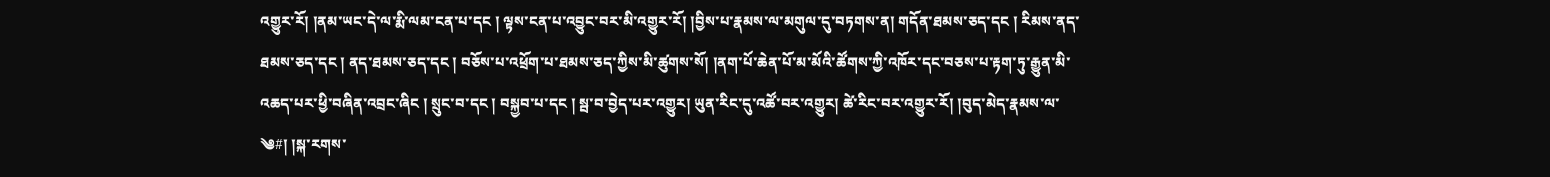འགྱུར་རོ། །ནམ་ཡང་དེ་ལ་རྨི་ལམ་ངན་པ་དང ། ལྟས་ངན་པ་འབྱུང་བར་མི་འགྱུར་རོ། །བྱིས་པ་རྣམས་ལ་མགུལ་དུ་བཏགས་ན། གདོན་ཐམས་ཅད་དང ། རིམས་ནད་ཐམས་ཅད་དང ། ནད་ཐམས་ཅད་དང ། བཅོས་པ་འཕྲོག་པ་ཐམས་ཅད་ཀྱིས་མི་ཚུགས་སོ། །ནག་པོ་ཆེན་པོ་མ་མོའི་ཚོགས་ཀྱི་འཁོར་དང་བཅས་པ་རྟག་ཏུ་རྒྱུན་མི་འཆད་པར་ཕྱི་བཞིན་འབྲང་ཞིང ། སྲུང་བ་དང ། བསྐྱབ་པ་དང ། སྦ་བ་བྱེད་པར་འགྱུར། ཡུན་རིང་དུ་འཚོ་བར་འགྱུར། ཚེ་རིང་བར་འགྱུར་རོ། །བུད་མེད་རྣམས་ལ་
༄#། །སྐ་རགས་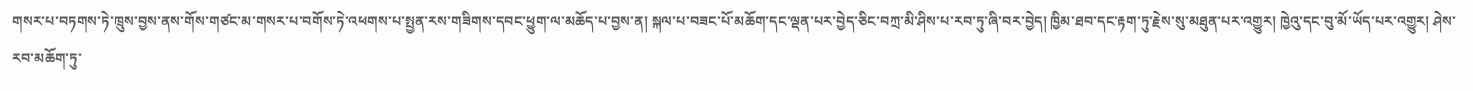གསར་པ་བཏགས་ཏེ་ཁྲུས་བྱས་ནས་གོས་གཙང་མ་གསར་པ་བགོས་ཏེ་འཕགས་པ་སྤྱན་རས་གཟིགས་དབང་ཕྱུག་ལ་མཆོད་པ་བྱས་ན། སྐལ་པ་བཟང་པོ་མཆོག་དང་ལྡན་པར་བྱེད་ཅིང་བཀྲ་མི་ཤིས་པ་རབ་ཏུ་ཞི་བར་བྱེད། ཁྱིམ་ཐབ་དང་རྟག་ཏུ་རྗེས་སུ་མཐུན་པར་འགྱུར། ཁྱེའུ་དང་བུ་མོ་ཡོད་པར་འགྱུར། ཤེས་རབ་མཆོག་ཏུ་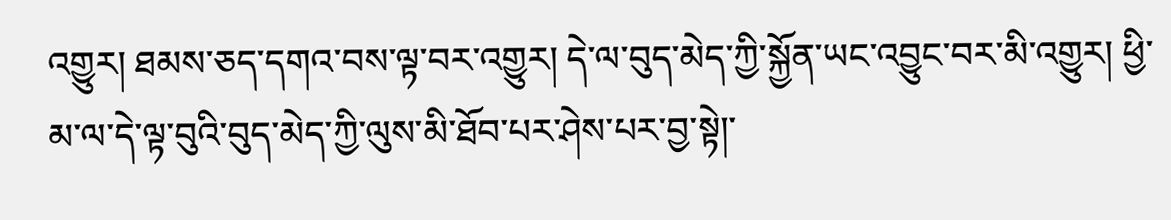འགྱུར། ཐམས་ཅད་དགའ་བས་ལྟ་བར་འགྱུར། དེ་ལ་བུད་མེད་ཀྱི་སྐྱོན་ཡང་འབྱུང་བར་མི་འགྱུར། ཕྱི་མ་ལ་དེ་ལྟ་བུའི་བུད་མེད་ཀྱི་ལུས་མི་ཐོབ་པར་ཤེས་པར་བྱ་སྟེ།་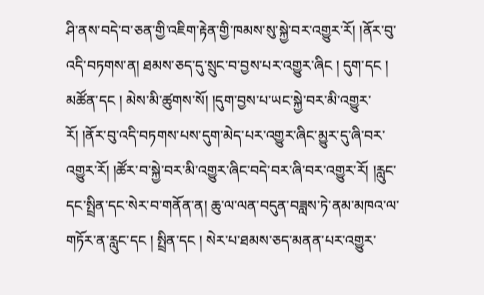ཤི་ནས་བདེ་བ་ཅན་གྱི་འཇིག་རྟེན་གྱི་ཁམས་སུ་སྐྱེ་བར་འགྱུར་རོ། །ནོར་བུ་འདི་བཏགས་ན། ཐམས་ཅད་དུ་སྲུང་བ་བྱས་པར་འགྱུར་ཞིང ། དུག་དང ། མཚོན་དང ། མེས་མི་ཚུགས་སོ། །དུག་བྱས་པ་ཡང་སྐྱེ་བར་མི་འགྱུར་རོ། །ནོར་བུ་འདི་བཏགས་པས་དུག་མེད་པར་འགྱུར་ཞིང་མྱུར་དུ་ཞི་བར་འགྱུར་རོ། །ཚོར་བ་སྐྱེ་བར་མི་འགྱུར་ཞིང་བདེ་བར་ཞི་བར་འགྱུར་རོ། །རླུང་དང་སྤྲིན་དང་སེར་བ་གནོན་ན། ཆུ་ལ་ལན་བདུན་བཟླས་ཏེ་ནམ་མཁའ་ལ་གཏོར་ན་རླུང་དང ། སྤྲིན་དང ། སེར་པ་ཐམས་ཅད་མནན་པར་འགྱུར་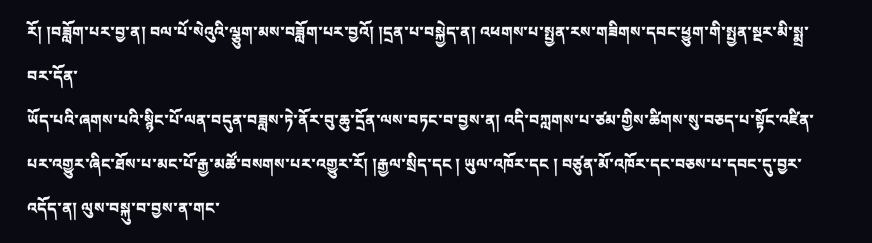རོ། །བཟློག་པར་བྱ་ན། བལ་པོ་སེའུའི་ལྕུག་མས་བཟློག་པར་བྱའོ། །དྲན་པ་བསྐྱེད་ན། འཕགས་པ་སྤྱན་རས་གཟིགས་དབང་ཕྱུག་གི་སྤྱན་སྔར་མི་སྨྲ་བར་དོན་
ཡོད་པའི་ཞགས་པའི་སྙིང་པོ་ལན་བདུན་བཟླས་ཏེ་ནོར་བུ་ཆུ་དྲོན་ལས་བཏང་བ་བྱས་ན། འདི་བཀླགས་པ་ཙམ་གྱིས་ཚིགས་སུ་བཅད་པ་སྟོང་འཛིན་པར་འགྱུར་ཞིང་ཐོས་པ་མང་པོ་རྒྱ་མཚོ་བསགས་པར་འགྱུར་རོ། །རྒྱལ་སྲིད་དང ། ཡུལ་འཁོར་དང ། བཙུན་མོ་འཁོར་དང་བཅས་པ་དབང་དུ་བྱར་འདོད་ན། ལུས་བསྐུ་བ་བྱས་ན་གང་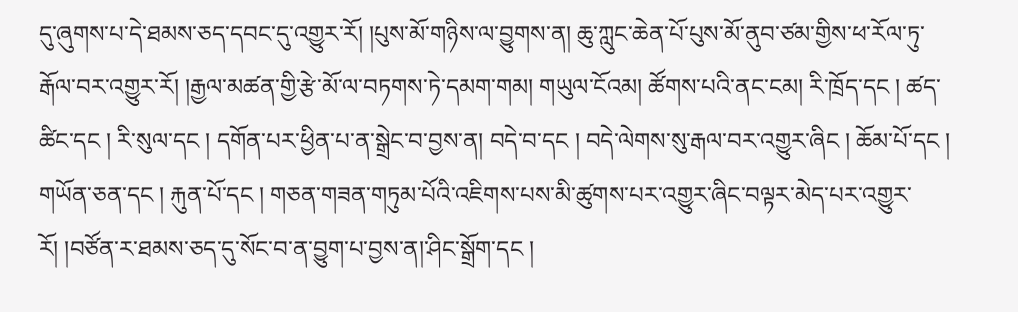དུ་ཞུགས་པ་དེ་ཐམས་ཅད་དབང་དུ་འགྱུར་རོ། །པུས་མོ་གཉིས་ལ་བྱུགས་ན། ཆུ་ཀླུང་ཆེན་པོ་པུས་མོ་ནུབ་ཙམ་གྱིས་ཕ་རོལ་ཏུ་རྒོལ་བར་འགྱུར་རོ། །རྒྱལ་མཚན་གྱི་རྩེ་མོ་ལ་བཏགས་ཏེ་དམག་གམ། གཡུལ་ངོའམ། ཚོགས་པའི་ནང་ངམ། རི་ཁྲོད་དང ། ཚད་ཚིང་དང ། རི་སུལ་དང ། དགོན་པར་ཕྱིན་པ་ན་སྒྲེང་བ་བྱས་ན། བདེ་བ་དང ། བདེ་ལེགས་སུ་རྒལ་བར་འགྱུར་ཞིང ། ཆོམ་པོ་དང ། གཡོན་ཅན་དང ། རྐུན་པོ་དང ། གཅན་གཟན་གཏུམ་པོའི་འཇིགས་པས་མི་ཚུགས་པར་འགྱུར་ཞིང་བལྟར་མེད་པར་འགྱུར་རོ། །བཙོན་ར་ཐམས་ཅད་དུ་སོང་བ་ན་བྱུག་པ་བྱས་ན།་ཤིང་སྒྲོག་དང །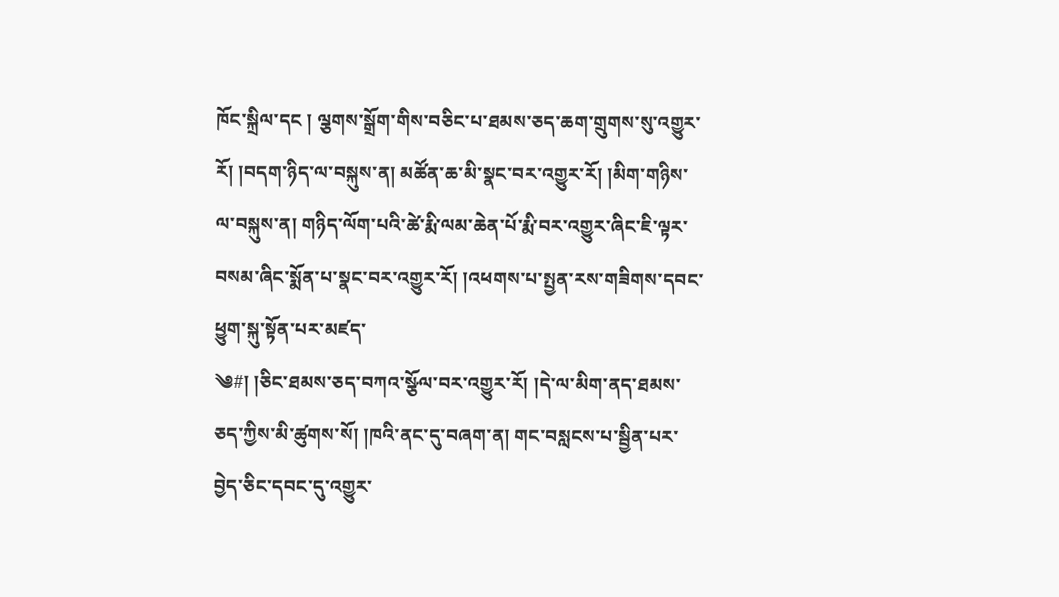ཁོང་སྐྲིལ་དང ། ལྕགས་སྒྲོག་གིས་བཅིང་པ་ཐམས་ཅད་ཆག་གྲུགས་སུ་འགྱུར་རོ། །བདག་ཉིད་ལ་བསྐུས་ན། མཚོན་ཆ་མི་སྣང་བར་འགྱུར་རོ། །མིག་གཉིས་ལ་བསྐུས་ན། གཉིད་ལོག་པའི་ཚེ་རྨི་ལམ་ཆེན་པོ་རྨི་བར་འགྱུར་ཞིང་ཇི་ལྟར་བསམ་ཞིང་སྨོན་པ་སྣང་བར་འགྱུར་རོ། །འཕགས་པ་སྤྱན་རས་གཟིགས་དབང་ཕྱུག་སྐུ་སྟོན་པར་མཛད་
༄#། །ཅིང་ཐམས་ཅད་བཀའ་སྩོལ་བར་འགྱུར་རོ། །དེ་ལ་མིག་ནད་ཐམས་ཅད་ཀྱིས་མི་ཚུགས་སོ། །ཁའི་ནང་དུ་བཞག་ན། གང་བསླངས་པ་སྦྱིན་པར་བྱེད་ཅིང་དབང་དུ་འགྱུར་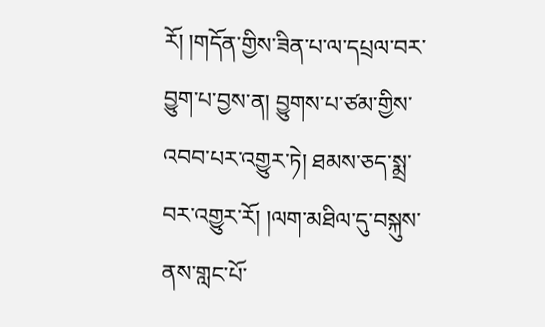རོ། །གདོན་གྱིས་ཟིན་པ་ལ་དཔྲལ་བར་བྱུག་པ་བྱས་ན། བྱུགས་པ་ཙམ་གྱིས་འབབ་པར་འགྱུར་ཏེ། ཐམས་ཅད་སྨྲ་བར་འགྱུར་རོ། །ལག་མཐིལ་དུ་བསྐུས་ནས་གླང་པོ་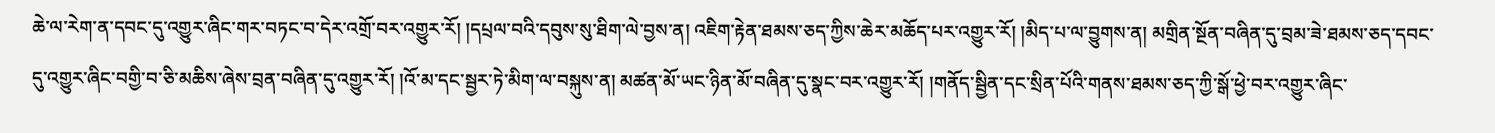ཆེ་ལ་རེག་ན་དབང་དུ་འགྱུར་ཞིང་གར་བཏང་བ་དེར་འགྲོ་བར་འགྱུར་རོ། །དཔྲལ་བའི་དབུས་སུ་ཐིག་ལེ་བྱས་ན། འཇིག་རྟེན་ཐམས་ཅད་ཀྱིས་ཆེར་མཆོད་པར་འགྱུར་རོ། །མིད་པ་ལ་བྱུགས་ན། མགྲིན་སྔོན་བཞིན་དུ་བྲམ་ཟེ་ཐམས་ཅད་དབང་དུ་འགྱུར་ཞིང་བགྱི་བ་ཅི་མཆིས་ཞེས་བྲན་བཞིན་དུ་འགྱུར་རོ། །འོ་མ་དང་སྦྱར་ཏེ་མིག་ལ་བསྐུས་ན། མཚན་མོ་ཡང་ཉིན་མོ་བཞིན་དུ་སྣང་བར་འགྱུར་རོ། །གནོད་སྦྱིན་དང་སྲིན་པོའི་གནས་ཐམས་ཅད་ཀྱི་སྒོ་ཕྱེ་བར་འགྱུར་ཞིང་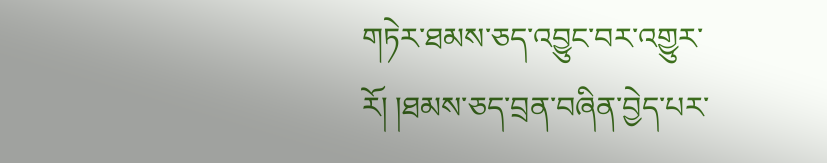གཏེར་ཐམས་ཅད་འབྱུང་བར་འགྱུར་རོ། །ཐམས་ཅད་བྲན་བཞིན་བྱེད་པར་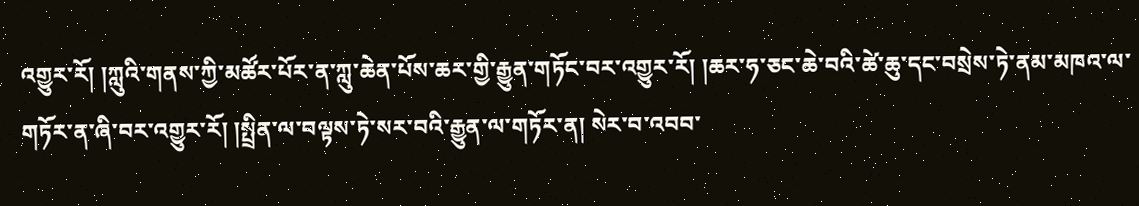འགྱུར་རོ། །ཀླུའི་གནས་ཀྱི་མཚོར་པོར་ན་ཀླུ་ཆེན་པོས་ཆར་གྱི་རྒྱུན་གཏོང་བར་འགྱུར་རོ། །ཆར་ཧ་ཅང་ཆེ་བའི་ཚེ་ཆུ་དང་བསྲེས་ཏེ་ནམ་མཁའ་ལ་གཏོར་ན་ཞི་བར་འགྱུར་རོ། །སྤྲིན་ལ་བལྟས་ཏེ་སར་བའི་རྒྱུན་ལ་གཏོར་ན། སེར་བ་འབབ་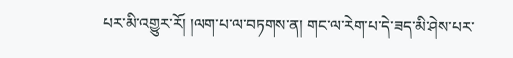པར་མི་འགྱུར་རོ། །ལག་པ་ལ་བཏགས་ན། གང་ལ་རེག་པ་དེ་ཟད་མི་ཤེས་པར་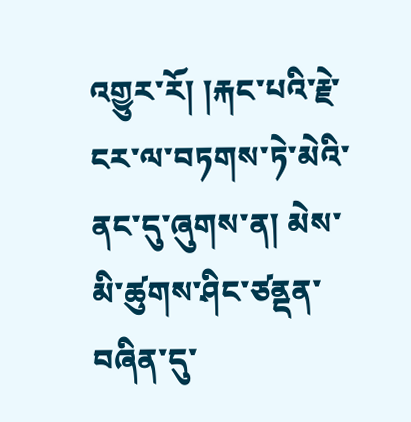འགྱུར་རོ། །རྐང་པའི་རྗེ་ངར་ལ་བཏགས་ཏེ་མེའི་ནང་དུ་ཞུགས་ན། མེས་མི་ཚུགས་ཤིང་ཙནྡན་བཞིན་དུ་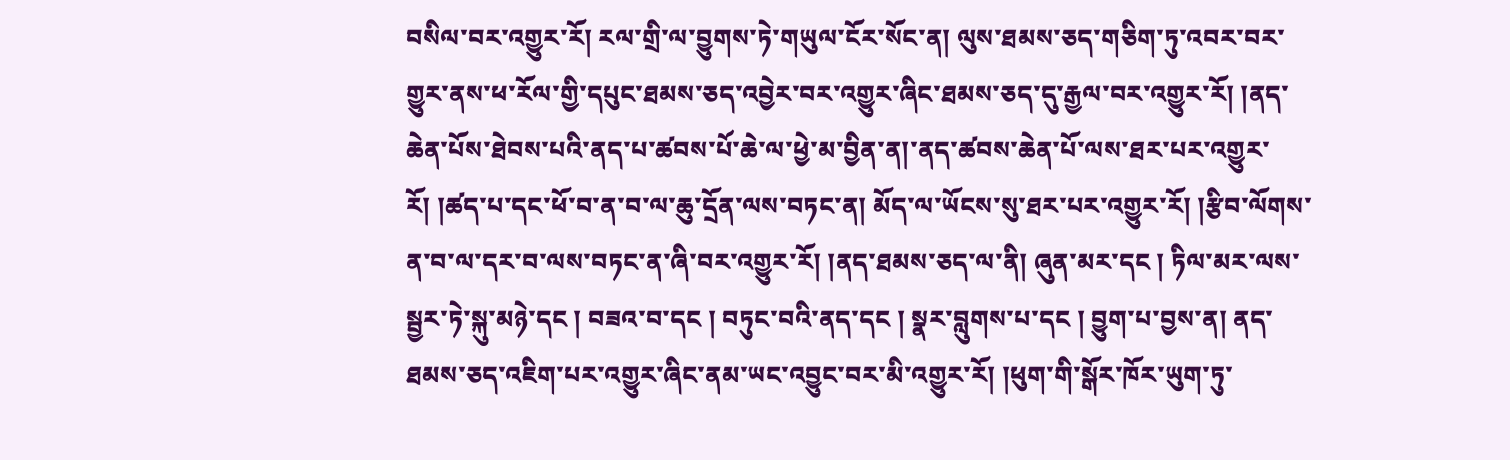བསིལ་བར་འགྱུར་རོ། རལ་གྲི་ལ་བྱུགས་ཏེ་གཡུལ་ངོར་སོང་ན། ལུས་ཐམས་ཅད་གཅིག་ཏུ་འབར་བར་གྱུར་ནས་ཕ་རོལ་གྱི་དཔུང་ཐམས་ཅད་འབྱེར་བར་འགྱུར་ཞིང་ཐམས་ཅད་དུ་རྒྱལ་བར་འགྱུར་རོ། །ནད་ཆེན་པོས་ཐེབས་པའི་ནད་པ་ཚབས་པོ་ཆེ་ལ་ཕྱེ་མ་བྱིན་ན།་ནད་ཚབས་ཆེན་པོ་ལས་ཐར་པར་འགྱུར་རོ། །ཚད་པ་དང་ཕོ་བ་ན་བ་ལ་ཆུ་དྲོན་ལས་བཏང་ན། མོད་ལ་ཡོངས་སུ་ཐར་པར་འགྱུར་རོ། །རྩིབ་ལོགས་ན་བ་ལ་དར་བ་ལས་བཏང་ན་ཞི་བར་འགྱུར་རོ། །ནད་ཐམས་ཅད་ལ་ནི། ཞུན་མར་དང ། ཏིལ་མར་ལས་སྦྱར་ཏེ་སྐུ་མཉེ་དང ། བཟའ་བ་དང ། བཏུང་བའི་ནད་དང ། སྣར་བླུགས་པ་དང ། བྱུག་པ་བྱས་ན། ནད་ཐམས་ཅད་འཇིག་པར་འགྱུར་ཞིང་ནམ་ཡང་འབྱུང་བར་མི་འགྱུར་རོ། །ཕུག་གི་སྒོར་ཁོར་ཡུག་ཏུ་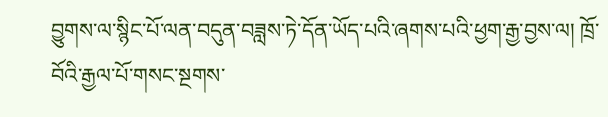བྱུགས་ལ་སྙིང་པོ་ལན་བདུན་བཟླས་ཏེ་དོན་ཡོད་པའི་ཞགས་པའི་ཕྱག་རྒྱ་བྱས་ལ། ཁྲོ་བོའི་རྒྱལ་པོ་གསང་སྔགས་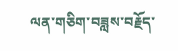ལན་གཅིག་བཟླས་བརྗོད་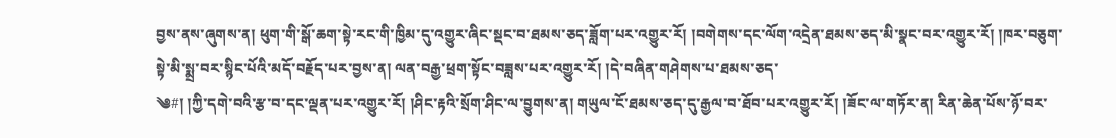བྱས་ནས་ཞུགས་ན། ཕུག་གི་སྒོ་ཆག་སྟེ་རང་གི་ཁྱིམ་དུ་འགྱུར་ཞིང་སྡང་བ་ཐམས་ཅད་ཟློག་པར་འགྱུར་རོ། །བགེགས་དང་ལོག་འདྲེན་ཐམས་ཅད་མི་སྣང་བར་འགྱུར་རོ། །ཁར་བཅུག་སྟེ་མི་སྨྲ་བར་སྙིང་པོའི་མདོ་བརྗོད་པར་བྱས་ན། ལན་བརྒྱ་ཕྲག་སྟོང་བཟླས་པར་འགྱུར་རོ། །དེ་བཞིན་གཤེགས་པ་ཐམས་ཅད་
༄#། །ཀྱི་དགེ་བའི་རྩ་བ་དང་ལྡན་པར་འགྱུར་རོ། །ཤིང་རྟའི་སྲོག་ཤིང་ལ་བྱུགས་ན། གཡུལ་ངོ་ཐམས་ཅད་དུ་རྒྱལ་བ་ཐོབ་པར་འགྱུར་རོ། །ཟོང་ལ་གཏོར་ན། རིན་ཆེན་པོས་ཉོ་བར་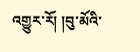འགྱུར་རོ། །བུ་མོའི་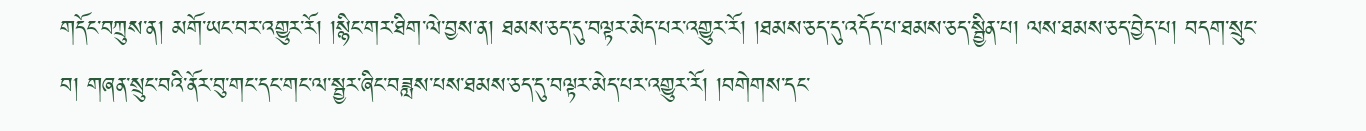གདོང་བཀྲུས་ན། མགོ་ཡང་བར་འགྱུར་རོ། །སྙིང་གར་ཐིག་ལེ་བྱས་ན། ཐམས་ཅད་དུ་བལྟར་མེད་པར་འགྱུར་རོ། །ཐམས་ཅད་དུ་འདོད་པ་ཐམས་ཅད་སྦྱིན་པ། ལས་ཐམས་ཅད་བྱེད་པ། བདག་སྲུང་བ། གཞན་སྲུང་བའི་ནོར་བུ་གང་དང་གང་ལ་སྦྱར་ཞིང་བཟླས་པས་ཐམས་ཅད་དུ་བལྟར་མེད་པར་འགྱུར་རོ། །བགེགས་དང་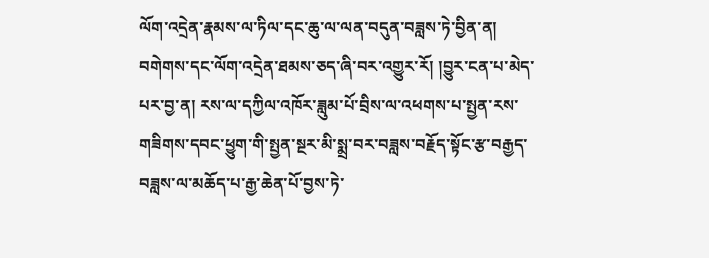ལོག་འདྲེན་རྣམས་ལ་ཏིལ་དང་ཆུ་ལ་ལན་བདུན་བཟླས་ཏེ་བྱིན་ན། བགེགས་དང་ལོག་འདྲེན་ཐམས་ཅད་ཞི་བར་འགྱུར་རོ། །བྱུར་ངན་པ་མེད་པར་བྱ་ན། རས་ལ་དཀྱིལ་འཁོར་ཟླུམ་པོ་བྲིས་ལ་འཕགས་པ་སྤྱན་རས་གཟིགས་དབང་ཕྱུག་གི་སྤྱན་སྔར་མི་སྨྲ་བར་བཟླས་བརྗོད་སྟོང་རྩ་བརྒྱད་བཟླས་ལ་མཆོད་པ་རྒྱ་ཆེན་པོ་བྱས་ཏེ་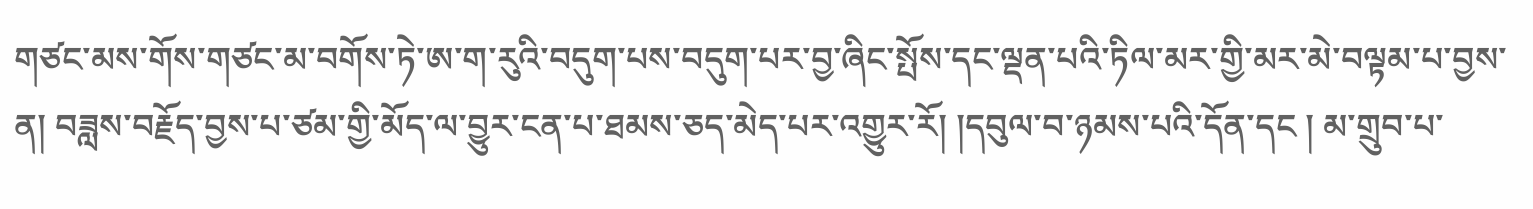གཙང་མས་གོས་གཙང་མ་བགོས་ཏེ་ཨ་ག་རུའི་བདུག་པས་བདུག་པར་བྱ་ཞིང་སྤོས་དང་ལྡན་པའི་ཏིལ་མར་གྱི་མར་མེ་བལྟམ་པ་བྱས་ན། བཟླས་བརྗོད་བྱས་པ་ཙམ་གྱི་མོད་ལ་བྱུར་ངན་པ་ཐམས་ཅད་མེད་པར་འགྱུར་རོ། །དབུལ་བ་ཉམས་པའི་དོན་དང ། མ་གྲུབ་པ་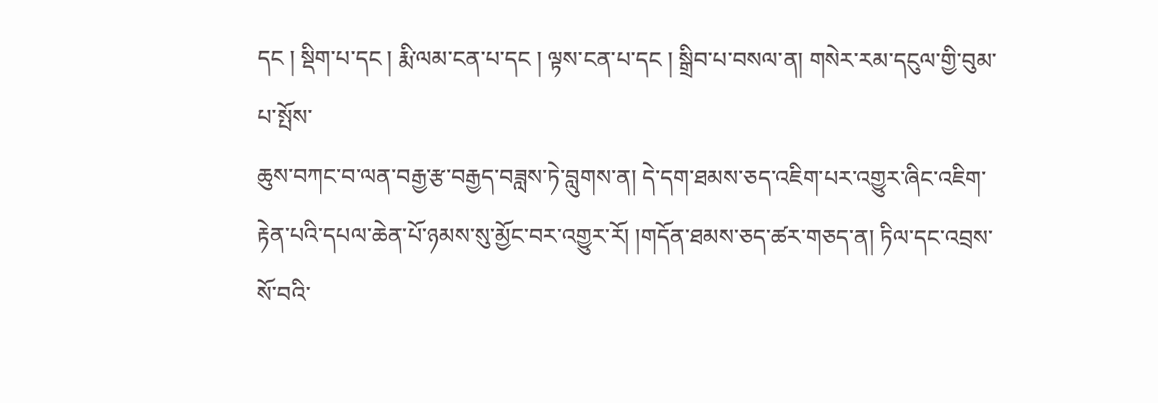དང ། སྡིག་པ་དང ། རྨི་ལམ་ངན་པ་དང ། ལྟས་ངན་པ་དང ། སྒྲིབ་པ་བསལ་ན། གསེར་རམ་དངུལ་གྱི་བུམ་པ་སྤོས་
ཆུས་བཀང་བ་ལན་བརྒྱ་རྩ་བརྒྱད་བཟླས་ཏེ་བླུགས་ན། དེ་དག་ཐམས་ཅད་འཇིག་པར་འགྱུར་ཞིང་འཇིག་རྟེན་པའི་དཔལ་ཆེན་པོ་ཉམས་སུ་མྱོང་བར་འགྱུར་རོ། །གདོན་ཐམས་ཅད་ཚར་གཅད་ན། ཏིལ་དང་འབྲས་སོ་བའི་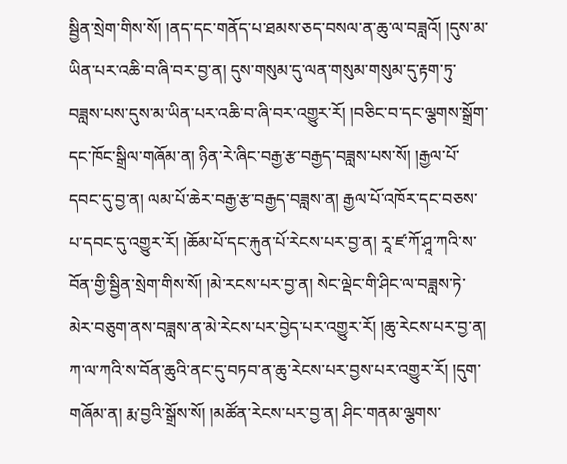སྦྱིན་སྲེག་གིས་སོ། །ནད་དང་གནོད་པ་ཐམས་ཅད་བསལ་ན་ཆུ་ལ་བཟླའོ། །དུས་མ་ཡིན་པར་འཆི་བ་ཞི་བར་བྱ་ན། དུས་གསུམ་དུ་ལན་གསུམ་གསུམ་དུ་རྟག་ཏུ་བཟླས་པས་དུས་མ་ཡིན་པར་འཆི་བ་ཞི་བར་འགྱུར་རོ། །བཅིང་བ་དང་ལྕགས་སྒྲོག་དང་ཁོང་སྒྲིལ་གཞོམ་ན། ཉིན་རེ་ཞིང་བརྒྱ་རྩ་བརྒྱད་བཟླས་པས་སོ། །རྒྱལ་པོ་དབང་དུ་བྱ་ན། ལམ་པོ་ཆེར་བརྒྱ་རྩ་བརྒྱད་བཟླས་ན། རྒྱལ་པོ་འཁོར་དང་བཅས་པ་དབང་དུ་འགྱུར་རོ། །ཆོམ་པོ་དང་རྐུན་པོ་རེངས་པར་བྱ་ན། རཱ་ཛ་ཀོ་ཤཱ་ཀའི་ས་བོན་གྱི་སྦྱིན་སྲེག་གིས་སོ། །མེ་རངས་པར་བྱ་ན། སེང་ལྡེང་གི་ཤིང་ལ་བཟླས་ཏེ་མེར་བཅུག་ནས་བཟླས་ན་མེ་རེངས་པར་བྱེད་པར་འགྱུར་རོ། །ཆུ་རེངས་པར་བྱ་ན། ཀ་ལ་ཀའི་ས་བོན་ཆུའི་ནང་དུ་བཏབ་ན་ཆུ་རེངས་པར་བྱས་པར་འགྱུར་རོ། །དུག་གཞོམ་ན། རྨ་བྱའི་སྒྲོས་སོ། །མཚོན་རེངས་པར་བྱ་ན། ཤིང་གནམ་ལྕགས་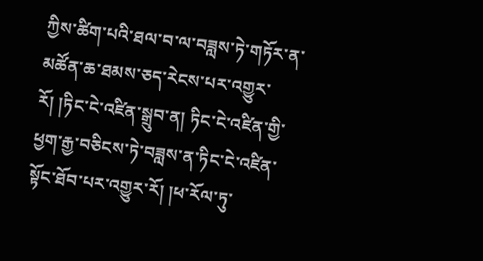ཀྱིས་ཚིག་པའི་ཐལ་བ་ལ་བཟླས་ཏེ་གཏོར་ན་མཚོན་ཆ་ཐམས་ཅད་རེངས་པར་འགྱུར་རོ། །ཏིང་ངེ་འཛིན་སྒྲུབ་ན། ཏིང་ངེ་འཛིན་གྱི་ཕྱག་རྒྱ་བཅིངས་ཏེ་བཟླས་ན་ཏིང་ངེ་འཛིན་སྟོང་ཐོབ་པར་འགྱུར་རོ། །ཕ་རོལ་ཏུ་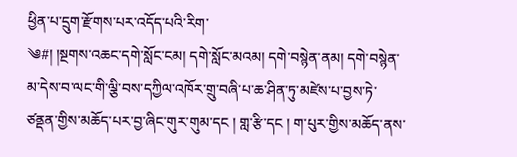ཕྱིན་པ་དྲུག་རྫོགས་པར་འདོད་པའི་རིག་
༄#། །སྔགས་འཆང་དགེ་སློང་ངམ། དགེ་སློང་མའམ། དགེ་བསྙེན་ནམ། དགེ་བསྙེན་མ་དེས་བ་ལང་གི་ལྕི་བས་དཀྱིལ་འཁོར་གྲུ་བཞི་པ་ཆ་ཤིན་ཏུ་མཛེས་པ་བྱས་ཏེ་ཙནྡན་གྱིས་མཆོད་པར་བྱ་ཞིང་གུར་གུམ་དང ། གླ་རྩི་དང ། ག་པུར་གྱིས་མཆོད་ནས་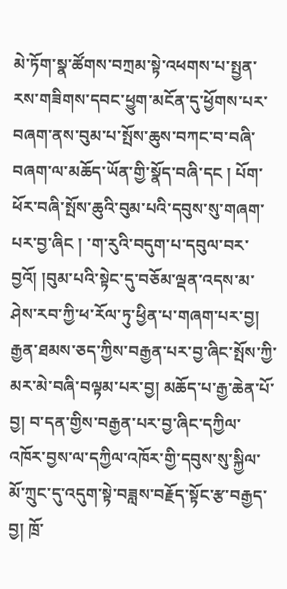མེ་ཏོག་སྣ་ཚོགས་བཀྲམ་སྟེ་འཕགས་པ་སྤྱན་རས་གཟིགས་དབང་ཕྱུག་མངོན་དུ་ཕྱོགས་པར་བཞག་ནས་བུམ་པ་སྤོས་ཆུས་བཀང་བ་བཞི་བཞག་ལ་མཆོད་ཡོན་གྱི་སྣོད་བཞི་དང ། པོག་ཕོར་བཞི་སྤོས་ཆུའི་བུམ་པའི་དབུས་སུ་གཞག་པར་བྱ་ཞིང ། ་ག་རུའི་བདུག་པ་དབུལ་བར་བྱའོ། །བུམ་པའི་སྟེང་དུ་བཅོམ་ལྡན་འདས་མ་ཤེས་རབ་ཀྱི་ཕ་རོལ་ཏུ་ཕྱིན་པ་གཞག་པར་བྱ། རྒྱན་ཐམས་ཅད་ཀྱིས་བརྒྱན་པར་བྱ་ཞིང་སྤོས་ཀྱི་མར་མེ་བཞི་བལྟམ་པར་བྱ། མཆོད་པ་རྒྱ་ཆེན་པོ་བྱ། བ་དན་གྱིས་བརྒྱན་པར་བྱ་ཞིང་དཀྱིལ་འཁོར་བྱས་ལ་དཀྱིལ་འཁོར་གྱི་དབུས་སུ་སྐྱིལ་མོ་ཀྲུང་དུ་འདུག་སྟེ་བཟླས་བརྗོད་སྟོང་རྩ་བརྒྱད་བྱ། ཁྲོ་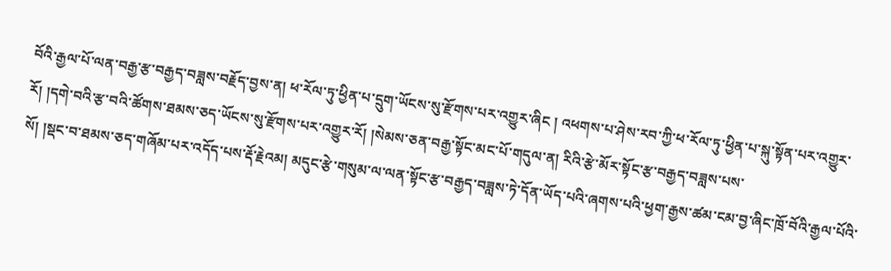བོའི་རྒྱལ་པོ་ལན་བརྒྱ་རྩ་བརྒྱད་བཟླས་བརྗོད་བྱས་ན། ཕ་རོལ་ཏུ་ཕྱིན་པ་དྲུག་ཡོངས་སུ་རྫོགས་པར་འགྱུར་ཞིང ། འཕགས་པ་ཤེས་རབ་ཀྱི་ཕ་རོལ་ཏུ་ཕྱིན་པ་སྐུ་སྟོན་པར་འགྱུར་རོ། །དགེ་བའི་རྩ་བའི་ཚོགས་ཐམས་ཅད་ཡོངས་སུ་རྫོགས་པར་འགྱུར་རོ། །སེམས་ཅན་བརྒྱ་སྟོང་མང་པོ་གདུལ་ན། རིའི་རྩེ་མོར་སྟོང་རྩ་བརྒྱད་བཟླས་པས་
སོ། །སྡང་བ་ཐམས་ཅད་གཞོམ་པར་འདོད་པས་རྡོ་རྗེའམ། མདུང་རྩེ་གསུམ་ལ་ལན་སྟོང་རྩ་བརྒྱད་བཟླས་ཏེ་དོན་ཡོད་པའི་ཞགས་པའི་ཕྱག་རྒྱས་ཚམ་ངམ་བྱ་ཞིང་ཁྲོ་བོའི་རྒྱལ་པོའི་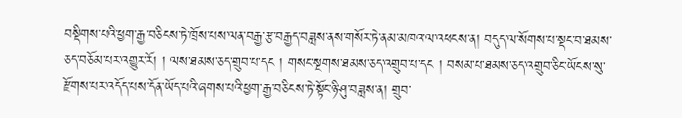བསྡིགས་པའི་ཕྱག་རྒྱ་བཅིངས་ཏེ་ཁྲོས་པས་ལན་བརྒྱ་རྩ་བརྒྱད་བཟླས་ནས་གསོར་ཏེ་ནམ་མཁའ་ལ་འཕངས་ན། བདུད་ལ་སོགས་པ་སྡང་བ་ཐམས་ཅད་བཅོམ་པར་འགྱུར་རོ། ། ལས་ཐམས་ཅད་གྲུབ་པ་དང ། གསང་སྔགས་ཐམས་ཅད་འགྲུབ་པ་དང ། བསམ་པ་ཐམས་ཅད་འགྲུབ་ཅིང་ཡོངས་སུ་རྫོགས་པར་འདོད་པས་དོན་ཡོད་པའི་ཞགས་པའི་ཕྱག་རྒྱ་བཅིངས་ཏེ་སྟོང་ཉི་ཤུ་བཟླས་ན། གྲུབ་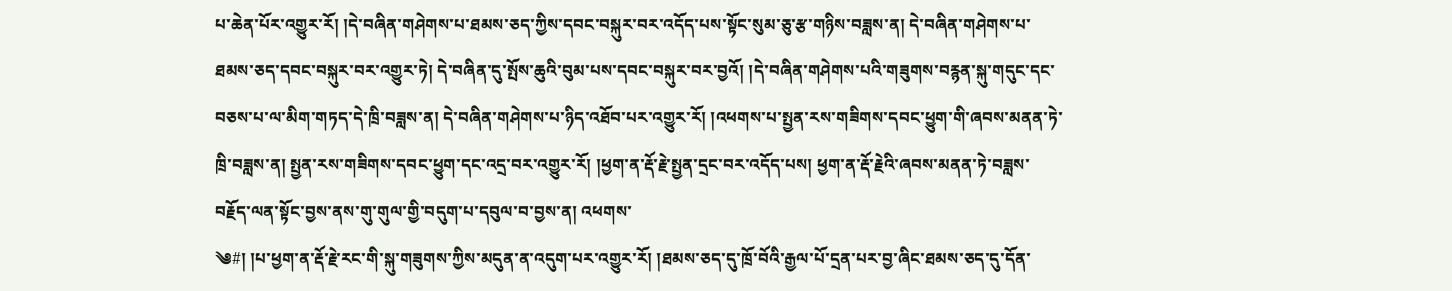པ་ཆེན་པོར་འགྱུར་རོ། །དེ་བཞིན་གཤེགས་པ་ཐམས་ཅད་ཀྱིས་དབང་བསྐུར་བར་འདོད་པས་སྟོང་སུམ་ཅུ་རྩ་གཉིས་བཟླས་ན། དེ་བཞིན་གཤེགས་པ་ཐམས་ཅད་དབང་བསྐུར་བར་འགྱུར་ཏེ། དེ་བཞིན་དུ་སྤོས་ཆུའི་བུམ་པས་དབང་བསྐུར་བར་བྱའོ། །དེ་བཞིན་གཤེགས་པའི་གཟུགས་བརྙན་སྐུ་གདུང་དང་བཅས་པ་ལ་མིག་གཏད་དེ་ཁྲི་བཟླས་ན། དེ་བཞིན་གཤེགས་པ་ཉིད་འཐོབ་པར་འགྱུར་རོ། །འཕགས་པ་སྤྱན་རས་གཟིགས་དབང་ཕྱུག་གི་ཞབས་མནན་ཏེ་ཁྲི་བཟླས་ན། སྤྱན་རས་གཟིགས་དབང་ཕྱུག་དང་འདྲ་བར་འགྱུར་རོ། །ཕྱག་ན་རྡོ་རྗེ་སྤྱན་དྲང་བར་འདོད་པས། ཕྱག་ན་རྡོ་རྗེའི་ཞབས་མནན་ཏེ་བཟླས་བརྗོད་ལན་སྟོང་བྱས་ནས་གུ་གུལ་གྱི་བདུག་པ་དབུལ་བ་བྱས་ན། འཕགས་
༄#། །པ་ཕྱག་ན་རྡོ་རྗེ་རང་གི་སྐུ་གཟུགས་ཀྱིས་མདུན་ན་འདུག་པར་འགྱུར་རོ། །ཐམས་ཅད་དུ་ཁྲོ་བོའི་རྒྱལ་པོ་དྲན་པར་བྱ་ཞིང་ཐམས་ཅད་དུ་དོན་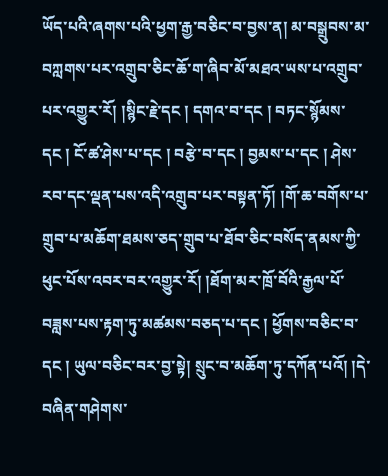ཡོད་པའི་ཞགས་པའི་ཕྱག་རྒྱ་བཅིང་བ་བྱས་ན། མ་བསྒྲུབས་མ་བཀླགས་པར་འགྲུབ་ཅིང་ཆོ་ག་ཞིབ་མོ་མཐའ་ཡས་པ་འགྲུབ་པར་འགྱུར་རོ། །སྙིང་རྗེ་དང ། དགའ་བ་དང ། བཏང་སྙོམས་དང ། ངོ་ཚ་ཤེས་པ་དང ། བརྩེ་བ་དང ། བྱམས་པ་དང ། ཤེས་རབ་དང་ལྡན་པས་འདི་འགྲུབ་པར་བསྟན་ཏོ། །གོ་ཆ་བགོས་པ་གྲུབ་པ་མཆོག་ཐམས་ཅད་གྲུབ་པ་ཐོབ་ཅིང་བསོད་ནམས་ཀྱི་ཕུང་པོས་འབར་བར་འགྱུར་རོ། །ཐོག་མར་ཁྲོ་བོའི་རྒྱལ་པོ་བཟླས་པས་རྟག་ཏུ་མཚམས་བཅད་པ་དང ། ཕྱོགས་བཅིང་བ་དང ། ཡུལ་བཅིང་བར་བྱ་སྟེ། སྲུང་བ་མཆོག་ཏུ་དཀོན་པའོ། །དེ་བཞིན་གཤེགས་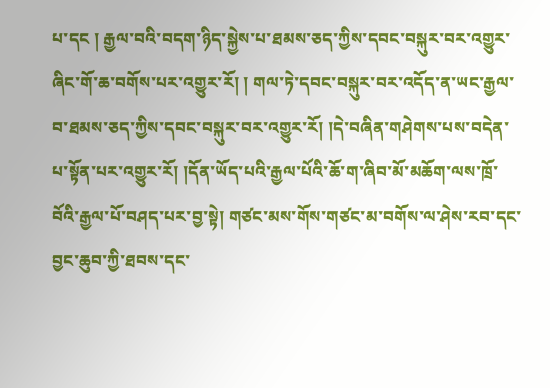པ་དང ། རྒྱལ་བའི་བདག་ཉིད་སྐྱེས་པ་ཐམས་ཅད་ཀྱིས་དབང་བསྐུར་བར་འགྱུར་ཞིང་གོ་ཆ་བགོས་པར་འགྱུར་རོ། ། གལ་ཏེ་དབང་བསྐུར་བར་འདོད་ན་ཡང་རྒྱལ་བ་ཐམས་ཅད་ཀྱིས་དབང་བསྐུར་བར་འགྱུར་རོ། །དེ་བཞིན་གཤེགས་པས་བདེན་པ་སྟོན་པར་འགྱུར་རོ། །དོན་ཡོད་པའི་རྒྱལ་པོའི་ཆོ་ག་ཞིབ་མོ་མཆོག་ལས་ཁྲོ་བོའི་རྒྱལ་པོ་བཤད་པར་བྱ་སྟེ། གཙང་མས་གོས་གཙང་མ་བགོས་ལ་ཤེས་རབ་དང་བྱང་ཆུབ་ཀྱི་ཐབས་དང་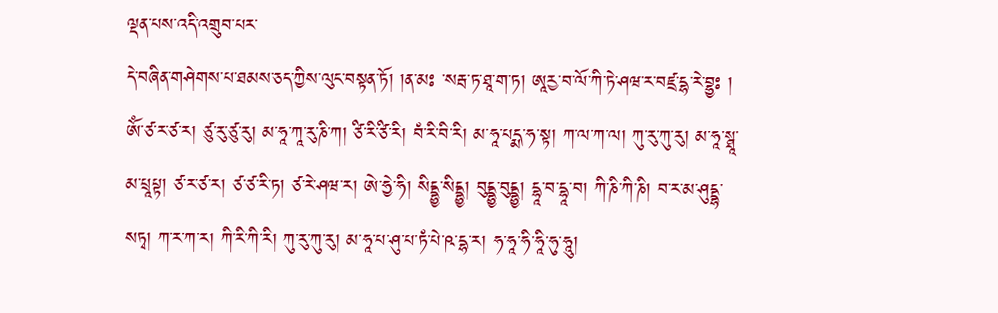ལྡན་པས་འདི་འགྲུབ་པར་
དེ་བཞིན་གཤེགས་པ་ཐམས་ཅད་ཀྱིས་ལུང་བསྟན་ཏོ། །ན་མཿ ་སརྦ་ཏ་ཐཱ་ག་ཏ། ཨཱརྱ་བ་ལོ་ཀི་ཏེ་ཤཝ་ར་བཛྲ་དྷ་རེ་བྷྱཿ ། ཨོཾ་ཙ་ར་ཙ་ར། ཙུ་རུ་ཙུ་རུ། མ་ཧཱ་ཀཱ་རུ་ཎི་ཀ། ཙི་རི་ཙི་རི། བཾ་རི་བི་རི། མ་ཧཱ་པདྨ་ཧ་སྟ། ཀ་ལ་ཀ་ལ། ཀུ་རུ་ཀུ་རུ། མ་ཧཱ་སྠཱ་མ་པྲཱཔྟ། ཙ་ར་ཙ་ར། ཙ་ཙ་རི་ཏ། ཙ་རེ་ཤཝ་ར། ཨེ་ཧྱེ་ཧི། སིདྡྷྱ་སིདྡྷྱ། བུདྡྷྱ་བུདྡྷྱ། དྷཱ་བ་དྷཱ་བ། ཀི་ཎི་ཀི་ཎི། བ་ར་མ་ཤུདྡྷ་སཏྭ། ཀ་ར་ཀ་ར། ཀི་རི་ཀི་རི། ཀུ་རུ་ཀུ་རུ། མ་ཧཱ་པ་ཤུ་པ་ཏཾ་པེ་ཥ་དྷ་ར། ཧ་ཧཱ་ཧི་ཧཱི་ཧུ་ཧཱུ།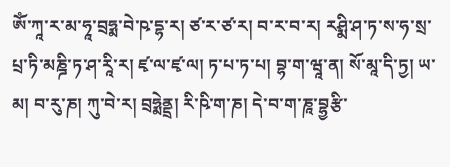ཨོཾ་ཀཱ་ར་མ་ཧཱ་བྲཧྨ་བེ་ཥ་དྷ་ར། ཙ་ར་ཙ་ར། བ་ར་བ་ར། རཤྨི་ཤ་ཏ་ས་ཧ་སྲ་པྲ་ཏི་མཎྜི་ཏ་ཤ་རཱི་ར། ཛྭ་ལ་ཛྭ་ལ། ཏ་པ་ཏ་པ། བྷ་ག་ཝཱ་ན། སོ་མཱ་དི་ཏྱ། ཡ་མ། བ་རུ་ཎ། ཀུ་བེ་ར། བྲཧྨེནྡྲ། རི་ཥི་ག་ཎ། དེ་བ་ག་ཎཱ་བྷྱརྩི་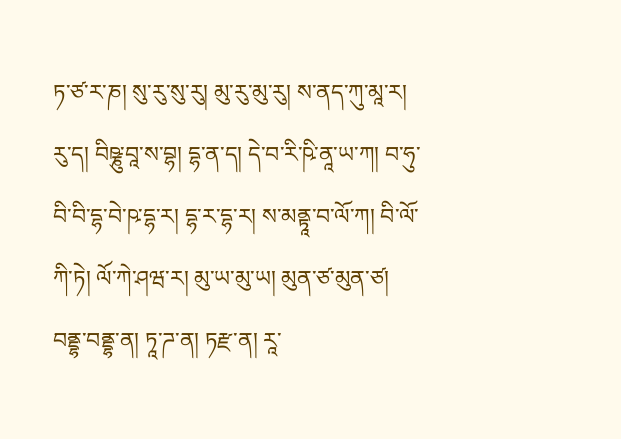ཏ་ཙ་ར་ཎ། སུ་རུ་སུ་རུ། མུ་རུ་མུ་རུ། ས་ནད་ཀུ་མཱ་ར། རུ་ད། བིཥྞུ་བཱ་ས་བྷ། དྷ་ན་ད། དེ་བ་རི་ཥི་ནཱ་ཡ་ཀ། བ་ཧུ་བི་བི་དྷ་བེ་ཥ་དྷ་ར། དྷ་ར་དྷ་ར། ས་མནྟཱ་བ་ལོ་ཀ། བི་ལོ་ཀི་ཏེ། ལོ་ཀེ་ཤཝ་ར། མུ་ཡ་མུ་ཡ། མུན་ཙ་མུན་ཙ། བནྡྷ་བནྡྷ་ན། ཏཱ་ཌ་ན། ཏརྫ་ན། རཱ་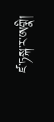ཛ་ཏསྐ་ར་ཨགྣི།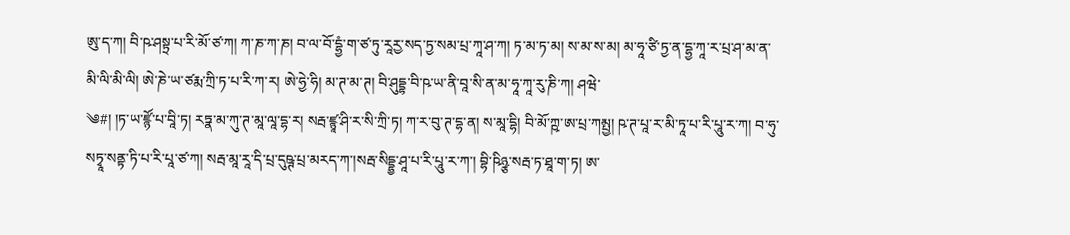ཨུ་ད་ཀ། བི་ཥ་ཤསྟྲ་པ་རི་མོ་ཙ་ཀ། ཀ་ཎ་ཀ་ཎ། བ་ལ་བོ་དྷྱཾ་ག་ཙ་ཏུ་རཱརྱ་སད་ཏྱ་སམ་པྲ་ཀཱ་ཤ་ཀ། ཏ་མ་ཏ་མ། ས་མ་ས་མ། མ་ཧཱ་ཙི་ཏྱ་ན་དྷྱ་ཀཱ་ར་པྲ་ཤ་མ་ན་མི་ལི་མི་ལི། ཨེ་ཎེ་ཡ་ཙརྨ་ཀྲི་ཏ་པ་རི་ཀ་ར། ཨེ་ཧྱེ་ཧི། མ་ཊ་མ་ཊ། བི་ཤུདྡྷ་བི་ཥ་ཡ་ནི་བཱ་སི་ན་མ་ཧཱ་ཀཱ་རུ་ཎི་ཀ། ཤཝེ་
༄#། །ཏ་ཡ་ཛྙོ་པ་བཱི་ཏ། རཏྣ་མ་ཀུ་ཊ་མཱ་ལཱ་དྷ་ར། སརྦ་ཛྙཱ་ཤི་ར་སི་ཀྲི་ཏ། ཀ་ར་བུ་ཊ་དྷ་ན། ས་མཱ་དྷི། བི་མོ་ཀྵ་ཨ་པྲ་ཀམྤྱ། ཥ་ཊ་པཱ་ར་མི་ཏཱ་པ་རི་པཱུ་ར་ཀ། བ་ཧུ་སཏྭཱ་སནྟ་ཏི་པ་རི་པཱ་ཙ་ཀ། སརྦ་མཱ་རཱ་དི་པྲ་དུཥྚ་པྲ་མརད་ཀ་།སརྦ་སིདྡྷྱ་ཤཱ་པ་རི་པཱུ་ར་ཀ་། བྷི་ཥིཉྩ་སརྦ་ཏ་ཐཱ་ག་ཏ། ཨ་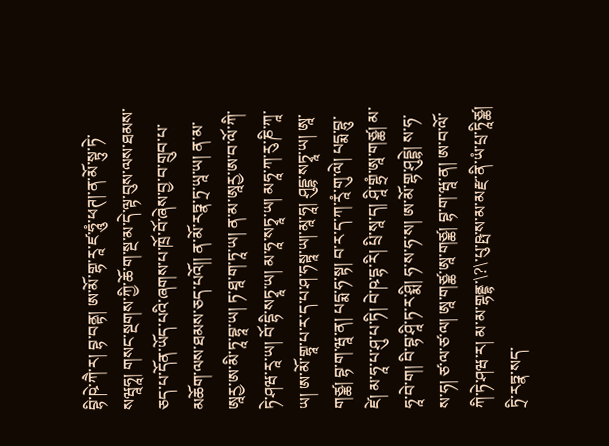བྷི་ཥེ་ཀཻ་ར། བྷ་བནྟ། ཨ་མོ་གྷ་རཱ་ཛ་ཧཱུཾ་ཕཊ།་ན་མོ་སྟུ་ཏེ་སཝཱཧཱ། གསང་སྔགས་ཀྱི་ཆོ་ག་སྔ་མ་དེ་ལྟ་བུས་ལས་ཐམས་ཅད་པ་དོན་ཡོད་པའི་ཞགས་པ་ཁྲོ་བོ་ཞེས་བྱ་བ་གྲུབ་པ་མཆོག་ལས་ཐམས་ཅད་པའོ།། ན་མོ་རཏྣ་ཏྲ་ཡཱ་ཡ། ན་མ་ཨཱརྱ་ཨ་མི་ཏཱ་བྷཱ་ཡ། ཏ་ཐཱ་ག་ཏཱ་ཡ། ན་མ་ཨཱརྱ་ཨ་བ་ལོ་ཀི་ཏེ་ཤཝ་རཱ་ཡ། བོ་དྷི་སཏྭཱ་ཡ། མ་ཧཱ་སཏྭཱ་ཡ། མཧཱ་ཀ་རུ་ཎི་ཀཱ་ཡ། ཨ་མོ་གྷཱ་པ་ར་ད་པ་ཤ་ཧསྟཱ་ཡ།་མཱ་ཧཱ། ཤུདྡྷ་སཏྭཱ་ཡ། ཨཱ་གཙྪ། བྷ་ག་ཝཱ་ན། པདྨ་ཧ་སྟ། བ་ར་ད་ཀ་རཱཾ་གུ་ལེ། པདྨ་བྷུ་ཛེ། མ་ཧཱ་པ་ཤུ་པ་ཏི། བེ་ཥ་དྷ་རི། པྲི་སཱ་ད། ཤཱི་གྷྲཾ་ཨཱ་གཙྪ། མ་ཧཱ་བེ་ག། བི་བྷ་ཤཱི་ཏ་ར་ཤྨི། ཧ་ས་ཧ་ས། ཨ་མོ་གྷ་ཤུདྡྷེ། ས་ཧ་ས་ཧ། ཙ་ལ་ཙ་ལ། ཨཱ་གཙྪ་ཨཱ་གཙྪ། བྷ་ག་ཝཱ་ན། ཨ་བ་ལོ་ཀི་ཏེ་ཤཝ་ར། མ་མ་གྷནྡྷ་\?\་པུ་ཥྤ་ས་མ་མརྫ་ནི་ཡཾ་པྲ་ཏཱིཙྪ། ཏྲི་རཏྣ་སད་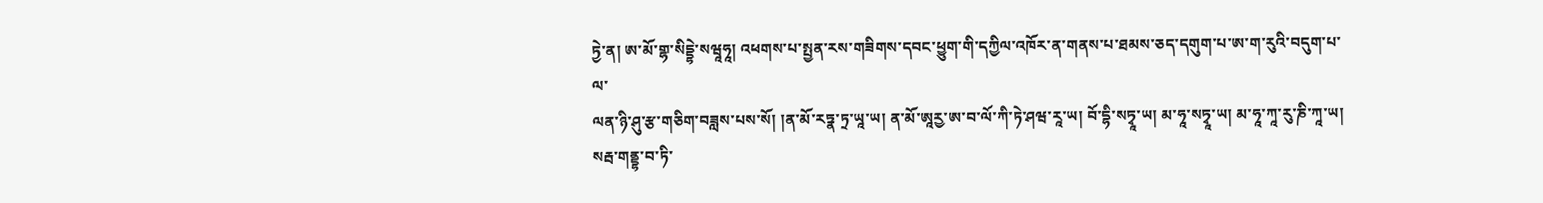ཏྱེ་ན། ཨ་མོ་གྷ་སིདྡྷེ་སཝཱཧཱ། འཕགས་པ་སྤྱན་རས་གཟིགས་དབང་ཕྱུག་གི་དཀྱིལ་འཁོར་ན་གནས་པ་ཐམས་ཅད་དགུག་པ་ཨ་ག་རུའི་བདུག་པ་ལ་
ལན་ཉི་ཤུ་རྩ་གཅིག་བཟླས་པས་སོ། །ན་མོ་རཏྣ་ཏྲ་ཡཱ་ཡ། ན་མོ་ཨཱརྱ་ཨ་བ་ལོ་ཀི་ཏེ་ཤཝ་རཱ་ཡ། བོ་དྷི་སཏྭཱ་ཡ། མ་ཧཱ་སཏྭཱ་ཡ། མ་ཧཱ་ཀཱ་རུ་ཎི་ཀཱ་ཡ། སརྦ་གནྡྷ་བ་ཏི་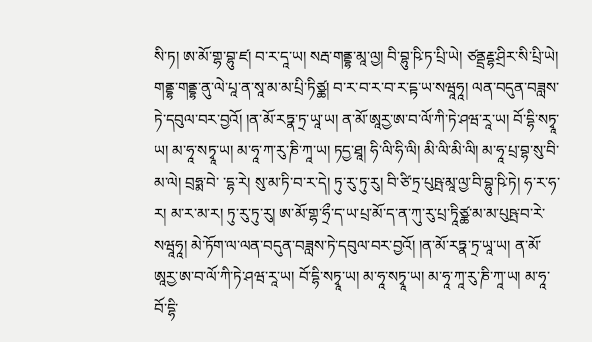སི་ཏ། ཨ་མོ་གྷ་བྷུ་ཛ། བ་ར་དཱ་ཡ། སརྦ་གནྡྷ་མཱ་ལྱ། བི་བྷུ་ཥི་ཏ་པྲི་ཡེ། ཙནྡྲརྡྷ་ཤྲིར་སི་པྲི་ཡེ། གནྡྷ་གནྡྷ་ནུ་ལེ་པཱ་ན་སཱ་མ་མ་པྲི་ཏིཙྪ། བ་ར་བ་ར་བ་ར་དྟ་ཡ་སཝཱཧཱ། ལན་བདུན་བཟླས་ཏེ་དབུལ་བར་བྱའོ། །ན་མོ་རཏྣ་ཏྲ་ཡཱ་ཡ། ན་མོ་ཨཱརྱ་ཨ་བ་ལོ་ཀི་ཏེ་ཤཝ་རཱ་ཡ། བོ་དྷི་སཏྭཱ་ཡ། མ་ཧཱ་སཏྭཱ་ཡ། མ་ཧཱ་ཀ་རུ་ཎི་ཀཱ་ཡ། ཏདྱ་ཐཱ། ཧི་ལི་ཧི་ལི། མི་ལི་མི་ལི། མ་ཧཱ་པྲ་བྷ་སུ་བི་མ་ལེ། བྲཧྨ་བེ་ ་དྷ་རེ། སུ་མ་ཏི་བ་ར་དེ། ཏུ་རུ་ཏུ་རུ། བི་ཙི་ཏྲ་པུཥྤ་མཱ་ལྱ་བི་བྷུ་ཥི་ཏེ། ཧ་ར་ཧ་ར། མ་ར་མ་ར། ཏུ་རུ་ཏུ་རུ། ཨ་མོ་གྷ་ཧྲྀ་ད་ཡ་པྲ་མོ་ད་ན་ཀུ་རུ་པྲ་ཏཱིཙྪ་མ་མ་པུཥྤ་བ་རེ་སཝཱཧཱ། མེ་ཏོག་ལ་ལན་བདུན་བཟླས་ཏེ་དབུལ་བར་བྱའོ། །ན་མོ་རཏྣ་ཏྲ་ཡཱ་ཡ། ན་མོ་ཨཱརྱ་ཨ་བ་ལོ་ཀི་ཏེ་ཤཝ་རཱ་ཡ། བོ་དྷི་སཏྭཱ་ཡ། མ་ཧཱ་སཏྭཱ་ཡ། མ་ཧཱ་ཀཱ་རུ་ཎི་ཀཱ་ཡ། མ་ཧཱ་བོ་དྷི་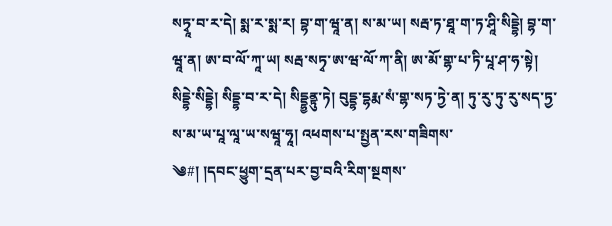སཏྭཱ་བ་ར་དེ། སྨ་ར་སྨ་ར། བྷ་ག་ཝཱ་ན། ས་མ་ཡ། སརྦ་ཏ་ཐཱ་ག་ཏ་ཤཱི་སིདྡྷེ། བྷ་ག་ཝཱ་ན། ཨ་བ་ལོ་ཀཱ་ཡ། སརྦ་སཏྭ་ཨ་ཝ་ལོ་ཀ་ནི། ཨ་མོ་གྷ་པ་ཏི་པཱ་ཤ་ཧ་སྟེ། སིདྡྷེ་སིདྡྷེ། སིདྡྷ་བ་ར་དེ། སིདྡྷྱནྟུ་ཏེ། བུདྡྷ་དྷརྨ་སཾ་གྷ་སཏ་ཏྱེ་ན། ཏུ་རུ་ཏུ་རུ་སད་ཏྱ་ས་མ་ཡ་པཱ་ལཱ་ཡ་སཝཱ་ཧཱ། འཕགས་པ་སྤྱན་རས་གཟིགས་
༄#། །དབང་ཕྱུག་དྲན་པར་བྱ་བའི་རིག་སྔགས་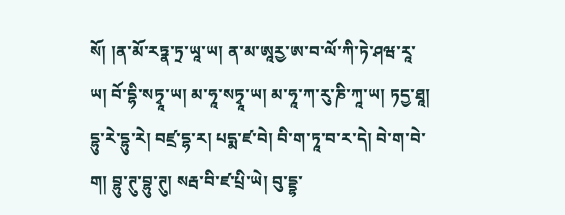སོ། །ན་མོ་རཏྣ་ཏྲ་ཡཱ་ཡ། ན་མ་ཨཱརྱ་ཨ་བ་ལོ་ཀི་ཏེ་ཤཝ་རཱ་ཡ། བོ་དྷི་སཏྭཱ་ཡ། མ་ཧཱ་སཏྭཱ་ཡ། མ་ཧཱ་ཀ་རུ་ཎི་ཀཱ་ཡ། ཏདྱ་ཐཱ། དྷུ་རེ་དྷུ་རེ། བཛྲ་དྷ་ར། པདྨ་ཛ་བེ། བི་ག་ཏཱ་བ་ར་དེ། བེ་ག་བེ་ག། བྷུ་ཊུ་བྷུ་ཊུ། སརྦ་བི་ཛ་པྲི་ཡེ། བུ་དྡྷ་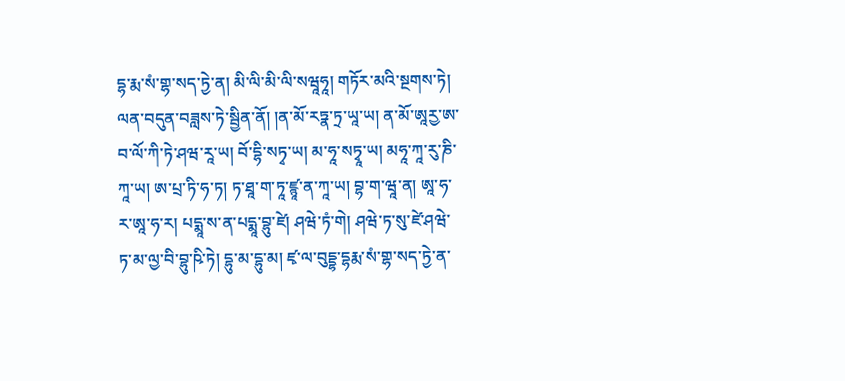དྷ་རྨ་སཾ་གྷ་སད་ཏྱེ་ན། མི་ལི་མི་ལི་སཝཱཧཱ། གཏོར་མའི་སྔགས་ཏེ། ལན་བདུན་བཟླས་ཏེ་སྦྱིན་ནོ། །ན་མོ་རཏྣ་ཏྲ་ཡཱ་ཡ། ན་མོ་ཨཱརྱ་ཨ་བ་ལོ་ཀི་ཏེ་ཤཝ་རཱ་ཡ། བོ་དྷི་སཏྭ་ཡ། མ་ཧཱ་སཏྭཱ་ཡ། མཧཱ་ཀཱ་རུ་ཎི་ཀཱ་ཡ། ཨ་པྲ་ཏི་ཧ་ཏ། ཏ་ཐཱ་ག་ཏཱ་ཛྙཱ་ན་ཀཱ་ཡ། བྷ་ག་ཝཱ་ན། ཨཱ་ཧ་ར་ཨཱ་ཧ་ར། པདྨཱ་ས་ན་པདྨཱ་བྷུ་ཛེ། ཤཝེ་ཏཾ་གེ། ཤཝེ་ཏ་སུ་ཛེ་ཤཝེ་ཏ་མ་ལྱ་བི་བྷུ་ཥི་ཏེ། དྷུ་མ་དྷུ་མ། ཛྭ་ལ་བུདྡྷ་དྷརྨ་སཾ་གྷ་སད་ཏྱེ་ན་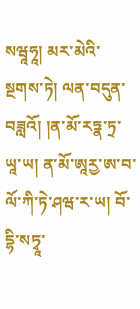སཝཱཧཱ། མར་མེའི་སྔགས་ཏེ། ལན་བདུན་བཟླའོ། །ན་མོ་རཏྣ་ཏྲ་ཡཱ་ཡ། ན་མོ་ཨཱརྱ་ཨ་བ་ལོ་ཀི་ཏེ་ཤཝ་ར་ཡ། བོ་དྷི་སཏྭཱ་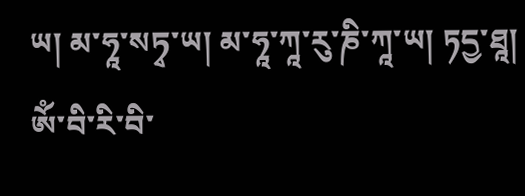ཡ། མ་ཧཱ་སཏྭ་ཡ། མ་ཧཱ་ཀཱ་རུ་ཎི་ཀཱ་ཡ། ཏདྱ་ཐཱ། ཨོཾ་བི་རི་བི་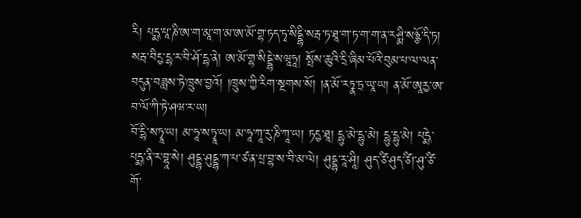རི། པདྨ་པཱ་ཎི་ཨ་ག་མཱ་ག་མ་ཨ་མོ་གྷ་ཏད་ཏྭ་སིདྡྷི་སརྦ་ཏ་ཐཱ་ག་ཏ་ག་ག་ན་རཤྨི་སཉྩོ་དི་ཏ། སརྦ་བིདྱ་དྷ་ར་བི་ཤོ་དྷ་ནེ། ཨ་མོ་གྷ་སིདྡྷེ་སཝཱཧཱ། སྤོས་ཆུའི་དྲི་ཞིམ་པོའི་བུམ་པ་ལ་ལན་བདུན་བཟླས་ཏེ་ཁྲུས་བྱའོ། །ཁྲུས་ཀྱི་རིག་སྔགས་སོ། །ན་མོ་རཏྣ་ཏྲ་ཡཱ་ཡ། ན་མོ་ཨཱརྱ་ཨ་བ་ལོ་ཀི་ཏེ་ཤཝ་ར་ཡ།
བོ་དྷི་སཏྭཱ་ཡ། མ་ཧཱ་སཏྭཱ་ཡ། མ་ཧཱ་ཀཱ་རུ་ཎི་ཀཱ་ཡ། ཏདྱ་ཐཱ། དྷུ་མེ་དྷུ་མེ། དྷུ་དྷུ་མེ། པདྨེ་པདྨ་ནི་ར་བྷཱ་སེ། ཤུདྡྷ་ཤུདྡྷ་ཀ་པ་ཙ་ན་པྲ་བྷ་ས་བི་མ་ལེ། ཤུདྡྷ་རཱ་ཤཱི། ཤུད་ཙི་ཤུད་ཙི།་ཤུ་ཙི་གོ་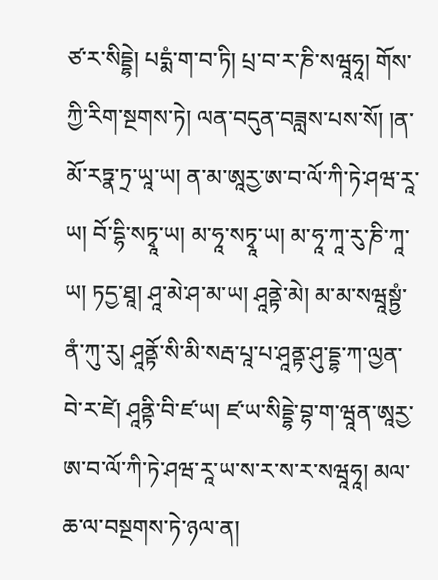ཙ་ར་སིདྡྷེ། པདྨཾ་ག་བ་ཏི། པྲ་བ་ར་ཎི་སཝཱཧཱ། གོས་ཀྱི་རིག་སྔགས་ཏེ། ལན་བདུན་བཟླས་པས་སོ། །ན་མོ་རཏྣ་ཏྲ་ཡཱ་ཡ། ན་མ་ཨཱརྱ་ཨ་བ་ལོ་ཀི་ཏེ་ཤཝ་རཱ་ཡ། བོ་དྷི་སཏྭཱ་ཡ། མ་ཧཱ་སཏྭཱ་ཡ། མ་ཧཱ་ཀཱ་རུ་ཎི་ཀཱ་ཡ། ཏདྱ་ཐཱ། ཤཱ་མེ་ཤ་མ་ཡ། ཤཱནྟེ་མེ། མ་མ་སཝཱསྟྱཾ་ནཾ་ཀུ་རུ། ཤཱནྟོ་སི་མི་སརྦ་པཱ་པ་ཤཱནྟ་ཤུ་དྡྷ་ཀ་ལྱན་བེ་ར་ཛེ། ཤཱནྟི་བི་ཛ་ཡ། ཛ་ཡ་སིདྡྷེ་བྷ་ག་ཝཱན་ཨཱརྱ་ཨ་བ་ལོ་ཀི་ཏེ་ཤཝ་རཱ་ཡ་ས་ར་ས་ར་སཝཱཧཱ། མལ་ཆ་ལ་བསྔགས་ཏེ་ཉལ་ན།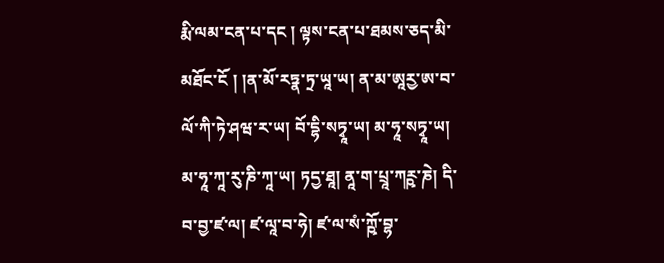རྨི་ལམ་ངན་པ་དང ། ལྟས་ངན་པ་ཐམས་ཅད་མི་མཐོང་ངོ ། །ན་མོ་རཏྣ་ཏྲ་ཡཱ་ཡ། ན་མ་ཨཱརྱ་ཨ་བ་ལོ་ཀི་ཏེ་ཤཝ་ར་ཡ། བོ་དྷི་སཏྭཱ་ཡ། མ་ཧཱ་སཏྭཱ་ཡ། མ་ཧཱ་ཀཱ་རུ་ཎི་ཀཱ་ཡ། ཏདྱ་ཐཱ། ནཱ་ག་པྲཱ་ཀཪྵ་ཎེ། དི་བ་བྱ་ཛ་ལ། ཛ་ལཱ་བ་ཧེ། ཛ་ལ་སཾ་ཀྵོ་བྷ་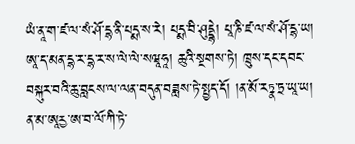ཡཾ་ནཱ་ག་ཛ་ལ་སཾ་ཤོ་དྷ་ནི་པདྨ་ས་རེ། པདྨ་བི་ཤུདྡྷེ། པཱ་ཎི་ཛ་ལ་སཾ་ཤོ་དྷ་ཡ། ཨཱ་ད་མན་དྷ་ར་དྷ་ར་ས་ལེ་ལེ་སཝཱཧཱ། ཆུའི་སྔགས་ཏེ། ཁྲུས་དང་དབང་བསྐུར་བའི་ཆུ་བླངས་ལ་ལན་བདུན་བཟླས་ཏེ་སྤྱད་དོ། །ན་མོ་རཏྣ་ཏྲ་ཡཱ་ཡ། ན་མ་ཨཱརྱ་ཨ་བ་ལོ་ཀི་ཏེ་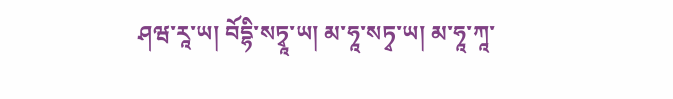ཤཝ་རཱ་ཡ། བོདྷི་སཏྭཱ་ཡ། མ་ཧཱ་སཏྭ་ཡ། མ་ཧཱ་ཀཱ་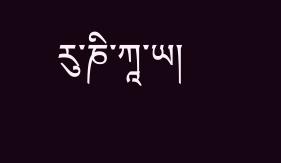རུ་ཎི་ཀཱ་ཡ།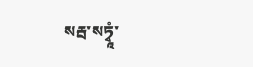སརྦ་སཏྭཱཾ་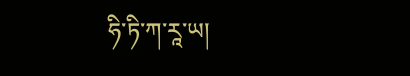ཧི་ཏི་ཀ་རཱ་ཡ།